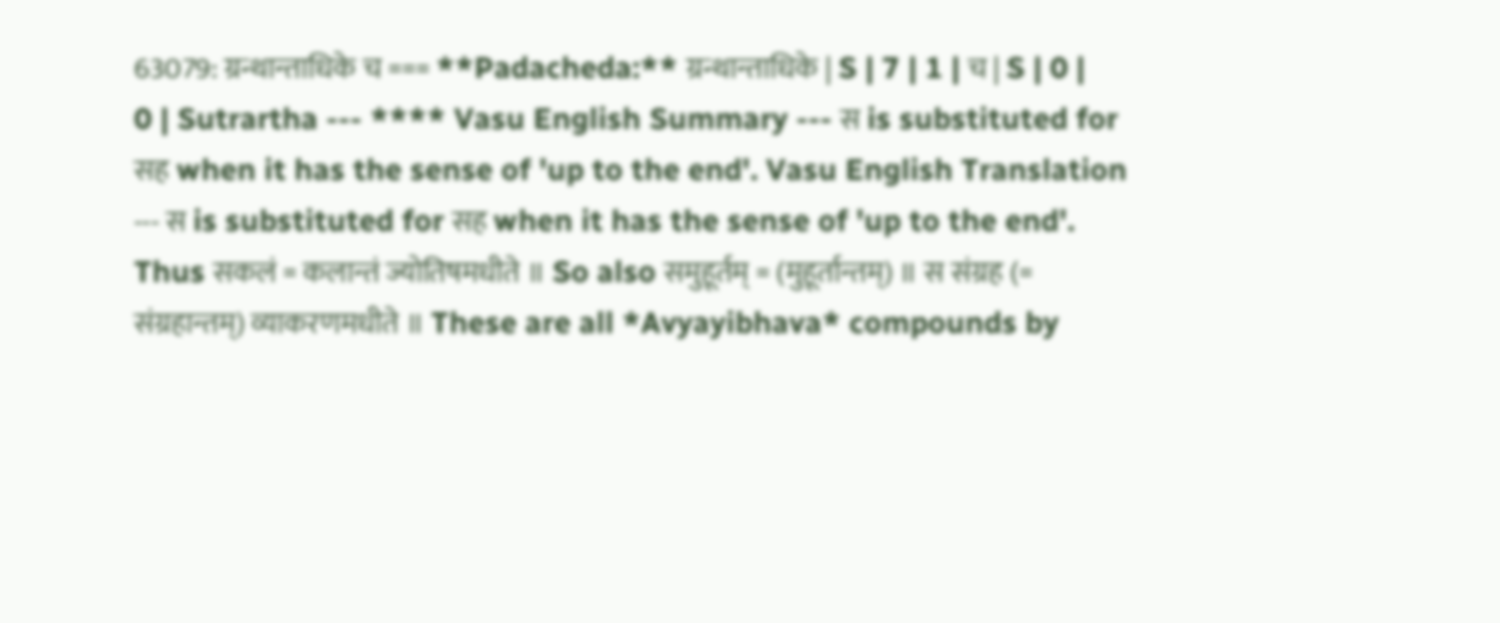63079: ग्रन्थान्ताधिके च === **Padacheda:** ग्रन्थान्ताधिके | S | 7 | 1 | च | S | 0 | 0 | Sutrartha --- **** Vasu English Summary --- स is substituted for सह when it has the sense of 'up to the end'. Vasu English Translation --- स is substituted for सह when it has the sense of 'up to the end'. Thus सकलं = कलान्तं ज्योतिषमधीते ॥ So also समुहूर्तम् = (मुहूर्तान्तम्) ॥ स संग्रह (= संग्रहान्तम्) व्याकरणमधीते ॥ These are all *Avyayibhava* compounds by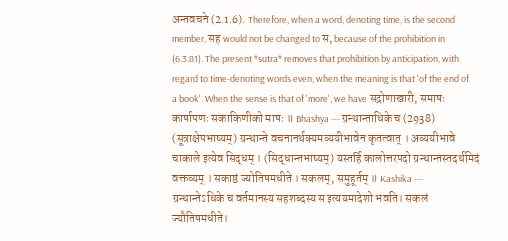अन्तवचने (2.1.6). Therefore, when a word, denoting time, is the second member, सह would not be changed to स, because of the prohibition in (6.3.81). The present *sutra* removes that prohibition by anticipation, with regard to time-denoting words even, when the meaning is that 'of the end of a book'. When the sense is that of 'more', we have सद्रोणाखारी, समाषः कार्षापणः सकाकिणीको माषः ॥ Bhashya --- ग्रन्थान्ताधिके च (2938) (सूत्राक्षेपभाष्यम्) ग्रन्थान्ते वचनानर्थक्यमव्ययीभावेन कृतत्वात् । अव्ययीभावे चाकाले इत्येव सिद्धम् । (सिद्धान्तभाष्यम्) यस्तर्हि कालोत्तरपदो ग्रन्थान्तस्तदर्थमिदं वक्तव्यम् । सकाष्ठं ज्योतिषमधीते । सकलम्, समुहूर्तम् ॥ Kashika --- ग्रन्थान्तेऽधिके च वर्तमानस्य सहशब्दस्य स इत्ययमादेशो भवति। सकलं ज्यौतिषमधीते।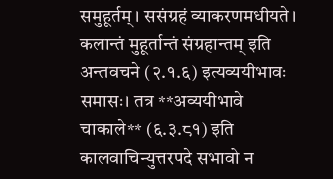समुहूर्तम्। ससंग्रहं व्याकरणमधीयते। कलान्तं मुहूर्तान्तं संग्रहान्तम् इति अन्तवचने (२.१.६) इत्यव्ययीभावः समासः। तत्र **अव्ययीभावे चाकाले** (६.३.८१) इति कालवाचिन्युत्तरपदे सभावो न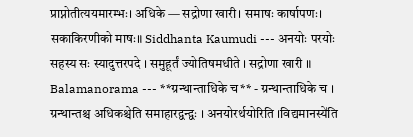प्राप्नोतीत्ययमारम्भः। अधिके — सद्रोणा खारी। समाषः कार्षापणः। सकाकिरणीको माषः॥ Siddhanta Kaumudi --- अनयोः परयोः सहस्य सः स्यादुत्तरपदे । समुहूर्तं ज्योतिषमधीते । सद्रोणा खारी ॥ Balamanorama --- **ग्रन्थान्ताधिके च** - ग्रन्थान्ताधिके च । ग्रन्थान्तश्च अधिकश्चेति समाहारद्वन्द्वः । अनयोरर्थयोरिति ।विद्यमानस्ये॑ति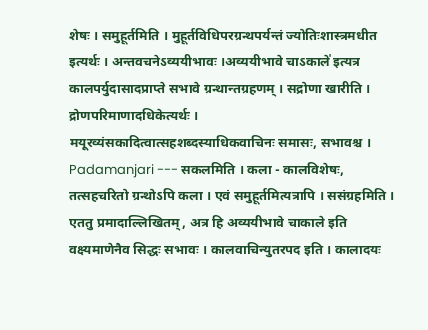शेषः । समुहूर्तमिति । मुहूर्तविधिपरग्रन्थपर्यन्तं ज्योतिःशास्त्रमधीत इत्यर्थः । अन्तवचनेऽव्ययीभावः ।अव्ययीभावे चाऽकाले॑ इत्यत्र कालपर्युदासादप्राप्ते सभावे ग्रन्थान्तग्रहणम् । सद्रोणा खारीति । द्रोणपरिमाणादधिकेत्यर्थः । मयूरव्यंसकादित्वात्सहशब्दस्याधिकवाचिनः समासः, सभावश्च । Padamanjari --- सकलमिति । कला - कालविशेषः, तत्सहचरितो ग्रन्थोऽपि कला । एवं समुहूर्तमित्यत्रापि । ससंग्रहमिति । एततु प्रमादाल्लिखितम्, अत्र हि अव्ययीभावे चाकाले इति वक्ष्यमाणेनैव सिद्धः सभावः । कालवाचिन्युतरपद इति । कालादयः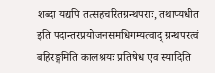शब्दा यद्यपि तत्सहचरितग्रन्थपराः, तथाप्यधीत इति पदान्तरप्रयोजनसमधिगम्यत्वाद् ग्रन्थपरत्वं बहिरङ्गमिति कालश्रयः प्रतिषेध एव स्यादिति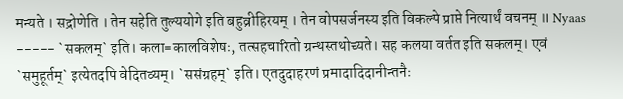मन्यते । सद्रोणेति । तेन सहेति तुल्ययोगे इति बहुव्रीहिरयम् । तेन वोपसर्जनस्य इति विकल्पे प्राप्ते नित्यार्थं वचनम् ॥ Nyaas ----- `सकलम्` इति। कला=कालविशेषः, तत्सहचारितो ग्रन्थस्तथोच्यते। सह कलया वर्तत इति सकलम्। एवं `समुहूर्तम्` इत्येतदपि वेदितव्यम्। `ससंग्रहम्` इति। एतदुदाहरणं प्रमादादिदानीन्तनैः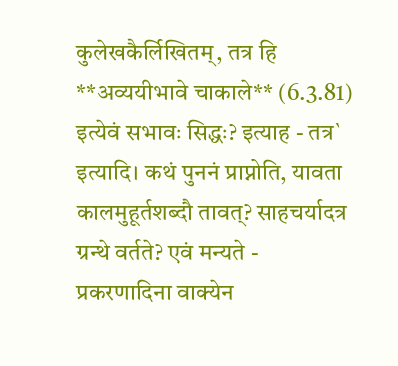कुलेखकैर्लिखितम्, तत्र हि **अव्ययीभावे चाकाले** (6.3.81) इत्येवं सभावः सिद्धः? इत्याह - तत्र` इत्यादि। कथं पुननं प्राप्नोति, यावता कालमुहूर्तशब्दौ तावत्? साहचर्यादत्र ग्रन्थे वर्तते? एवं मन्यते - प्रकरणादिना वाक्येन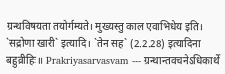ग्रन्थविषयता तयोर्गम्यते। मुख्यस्तु काल एवाभिधेय इति। `सद्रोणा खारी` इत्यादि। `तेन सह` (2.2.28) इत्यादिना बहुव्रीहिः॥ Prakriyasarvasvam --- ग्रन्थान्तवचनेऽधिकार्थे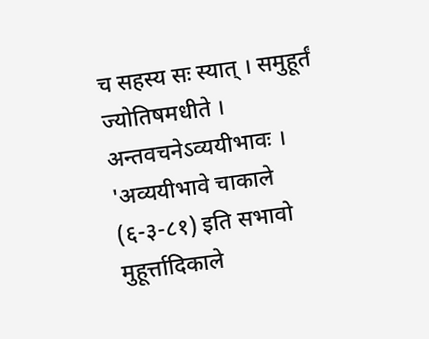च सहस्य सः स्यात् । समुहूर्तं ज्योतिषमधीते । अन्तवचनेऽव्ययीभावः । 'अव्ययीभावे चाकाले (६-३-८१) इति सभावो मुहूर्त्तादिकाले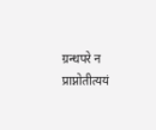ग्रन्थपरे न प्राप्नोतीत्ययं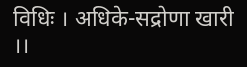विधिः । अधिके-सद्रोणा खारी ।।